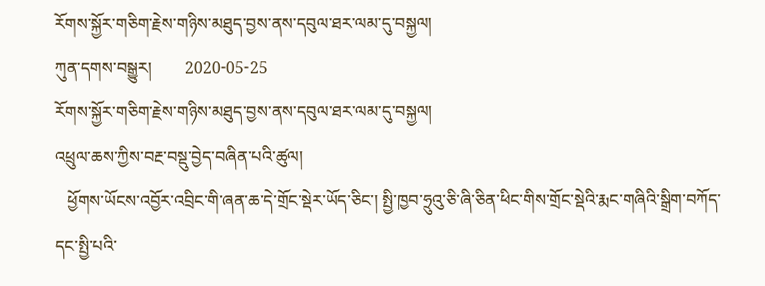རོགས་སྐྱོར་གཅིག་རྗེས་གཉིས་མཐུད་བྱས་ནས་དབུལ་ཐར་ལམ་དུ་བསྐྱལ།
ཀུན་དགས་བསྒྱུར།        2020-05-25
རོགས་སྐྱོར་གཅིག་རྗེས་གཉིས་མཐུད་བྱས་ནས་དབུལ་ཐར་ལམ་དུ་བསྐྱལ།
འཕྲུལ་ཆས་ཀྱིས་བརྔ་བསྡུ་བྱེད་བཞིན་པའི་ཚུལ།
   ཕྱོགས་ཡོངས་འབྱོར་འབྲིང་གི་ཞན་ཆ་དེ་གྲོང་སྡེར་ཡོད་ཅིང་། སྤྱི་ཁྱབ་ཧྲུའུ་ཅི་ཞི་ཅིན་ཕིང་གིས་གྲོང་སྡེའི་རྨང་གཞིའི་སྒྲིག་བཀོད་དང་སྤྱི་པའི་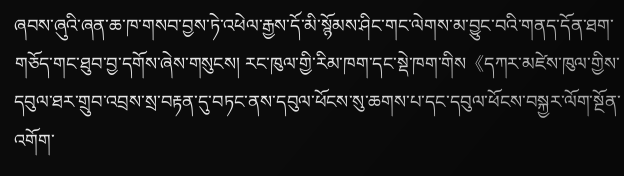ཞབས་ཞུའི་ཞན་ཆ་ཁ་གསབ་བྱས་ཏེ་འཕེལ་རྒྱས་དོ་མི་སྙོམས་ཤིང་གང་ལེགས་མ་བྱུང་བའི་གནད་དོན་ཐག་གཅོད་གང་ཐུབ་བྱ་དགོས་ཞེས་གསུངས། རང་ཁུལ་གྱི་རིམ་ཁག་དང་སྡེ་ཁག་གིས《དཀར་མཛེས་ཁུལ་གྱིས་དབུལ་ཐར་གྲུབ་འབྲས་སྲ་བརྟན་དུ་བཏང་ནས་དབུལ་ཕོངས་སུ་ཆགས་པ་དང་དབུལ་ཕོངས་བསྐྱར་ལོག་སྔོན་འགོག་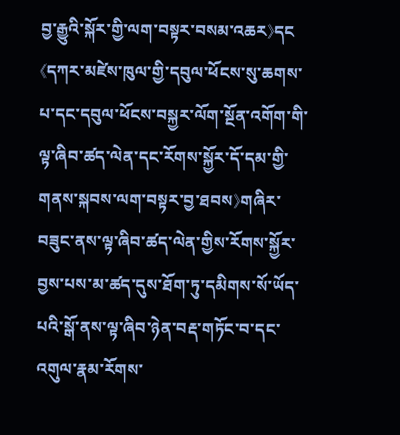བྱ་རྒྱུའི་སྐོར་གྱི་ལག་བསྟར་བསམ་འཆར》དང《དཀར་མཛེས་ཁུལ་གྱི་དབུལ་ཕོངས་སུ་ཆགས་པ་དང་དབུལ་ཕོངས་བསྐྱར་ལོག་སྔོན་འགོག་གི་ལྟ་ཞིབ་ཚད་ལེན་དང་རོགས་སྐྱོར་དོ་དམ་གྱི་གནས་སྐབས་ལག་བསྟར་བྱ་ཐབས》གཞིར་བཟུང་ནས་ལྟ་ཞིབ་ཚད་ལེན་གྱིས་རོགས་སྐྱོར་བྱས་པས་མ་ཚད་དུས་ཐོག་ཏུ་དམིགས་སོ་ཡོད་པའི་སྒོ་ནས་ལྟ་ཞིབ་ཉེན་བརྡ་གཏོང་བ་དང་འགུལ་རྣམ་རོགས་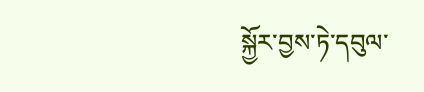སྐྱོར་བྱས་ཏེ་དབུལ་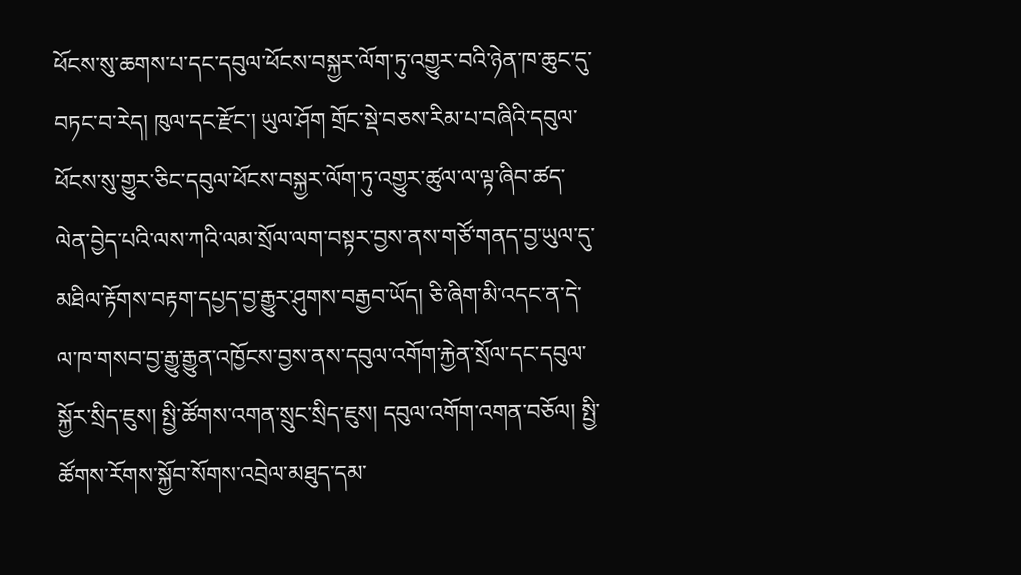ཕོངས་སུ་ཆགས་པ་དང་དབུལ་ཕོངས་བསྐྱར་ལོག་ཏུ་འགྱུར་བའི་ཉེན་ཁ་ཆུང་དུ་བཏང་བ་རེད། ཁུལ་དང་རྫོང་། ཡུལ་ཤོག གྲོང་སྡེ་བཅས་རིམ་པ་བཞིའི་དབུལ་ཕོངས་སུ་གྱུར་ཅིང་དབུལ་ཕོངས་བསྐྱར་ལོག་ཏུ་འགྱུར་ཚུལ་ལ་ལྟ་ཞིབ་ཚད་ལེན་བྱེད་པའི་ལས་ཀའི་ལམ་སྲོལ་ལག་བསྟར་བྱས་ནས་གཙོ་གནད་བྱ་ཡུལ་དུ་མཐིལ་རྟོགས་བརྟག་དཔྱད་བྱ་རྒྱུར་ཤུགས་བརྒྱབ་ཡོད། ཅི་ཞིག་མི་འདང་ན་དེ་ལ་ཁ་གསབ་བྱ་རྒྱུ་རྒྱུན་འཁྱོངས་བྱས་ནས་དབུལ་འགོག་རྐྱེན་སྲོལ་དང་དབུལ་སྐྱོར་སྲིད་ཇུས། སྤྱི་ཚོགས་འགན་སྲུང་སྲིད་ཇུས། དབུལ་འགོག་འགན་བཅོལ། སྤྱི་ཚོགས་རོགས་སྐྱོབ་སོགས་འབྲེལ་མཐུད་དམ་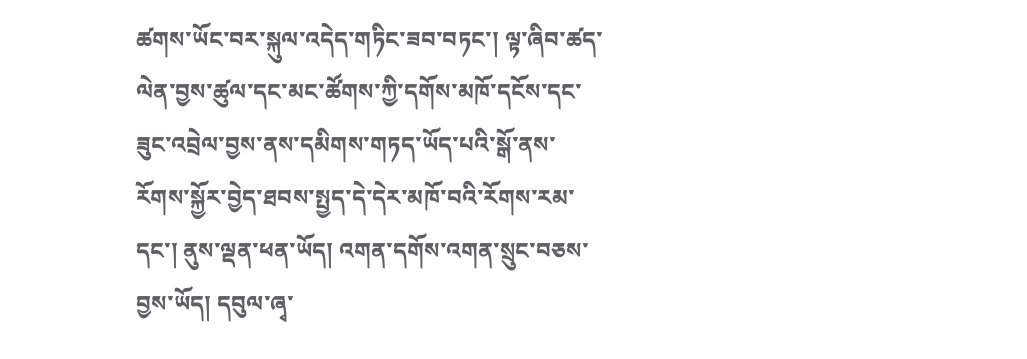ཚགས་ཡོང་བར་སྐུལ་འདེད་གཏིང་ཟབ་བཏང་། ལྟ་ཞིབ་ཚད་ལེན་བྱས་ཚུལ་དང་མང་ཚོགས་ཀྱི་དགོས་མཁོ་དངོས་དང་ཟུང་འབྲེལ་བྱས་ནས་དམིགས་གཏད་ཡོད་པའི་སྒོ་ནས་རོགས་སྐྱོར་བྱེད་ཐབས་སྤྱད་དེ་དེར་མཁོ་བའི་རོགས་རམ་དང་། ནུས་ལྡན་ཕན་ཡོད། འགན་དགོས་འགན་སྲུང་བཅས་བྱས་ཡོད། དབུལ་ཞྭ་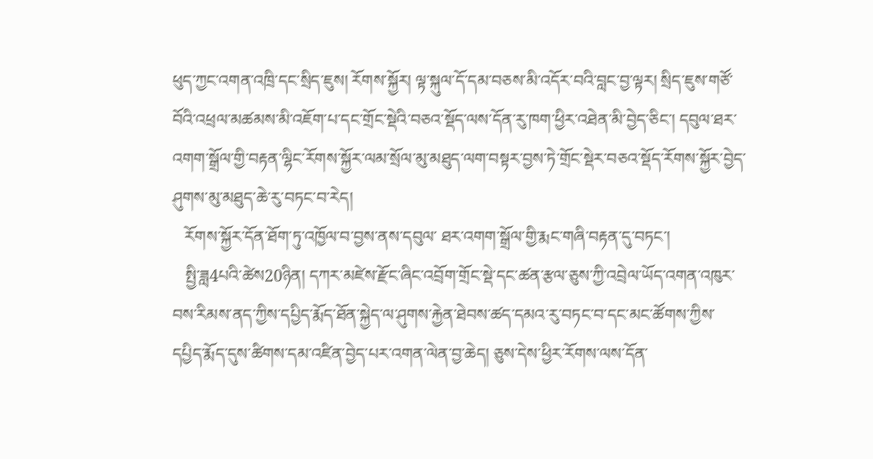ཕུད་ཀྱང་འགན་འཁྲི་དང་སྲིད་ཇུས། རོགས་སྐྱོར། ལྟ་སྐུལ་དོ་དམ་བཅས་མི་འདོར་བའི་བླང་བྱ་ལྟར། སྲིད་ཇུས་གཙོ་བོའི་འཕྲལ་མཚམས་མི་འཇོག་པ་དང་གྲོང་སྡེའི་བཅའ་སྡོད་ལས་དོན་རུ་ཁག་ཕྱིར་འཐེན་མི་བྱེད་ཅིང་། དབུལ་ཐར་འགག་སྒྲོལ་གྱི་བརྟན་ལྷིང་རོགས་སྐྱོར་ལམ་སྲོལ་མུ་མཐུད་ལག་བསྟར་བྱས་ཏེ་གྲོང་སྡེར་བཅའ་སྡོད་རོགས་སྐྱོར་བྱེད་ཤུགས་མུ་མཐུད་ཆེ་རུ་བཏང་བ་རེད།
   རོགས་སྐྱོར་དོན་ཐོག་ཏུ་འཁྱོལ་བ་བྱས་ནས་དབུལ་ ཐར་འགག་སྒྲོལ་གྱི་རྨང་གཞི་བརྟན་དུ་བཏང་།
   སྤྱི་ཟླ4པའི་ཚེས20ཉིན། དཀར་མཛེས་རྫོང་ཞིང་འབྲོག་གྲོང་སྡེ་དང་ཚན་རྩལ་ཅུས་ཀྱི་འབྲེལ་ཡོད་འགན་འཁུར་བས་རིམས་ནད་ཀྱིས་དཔྱིད་རྨོད་ཐོན་སྐྱེད་ལ་ཤུགས་རྐྱེན་ཐེབས་ཚད་དམའ་རུ་བཏང་བ་དང་མང་ཚོགས་ཀྱིས་དཔྱིད་རྨོད་དུས་ཚིགས་དམ་འཛིན་བྱེད་པར་འགན་ལེན་བྱ་ཆེད། ཅུས་དེས་ཕྱིར་རོགས་ལས་དོན་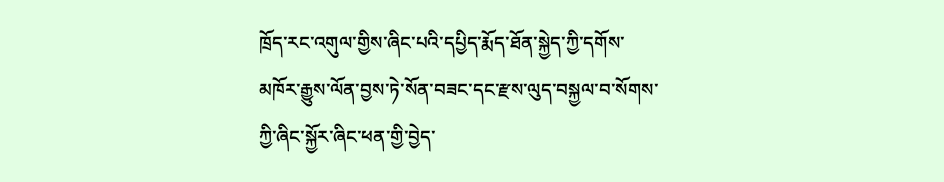ཁྲོད་རང་འགུལ་གྱིས་ཞིང་པའི་དཔྱིད་རྨོད་ཐོན་སྐྱེད་ཀྱི་དགོས་མཁོར་རྒྱུས་ལོན་བྱས་ཏེ་སོན་བཟང་དང་རྫས་ལུད་བསྐྱལ་བ་སོགས་ཀྱི་ཞིང་སྐྱོར་ཞིང་ཕན་གྱི་བྱེད་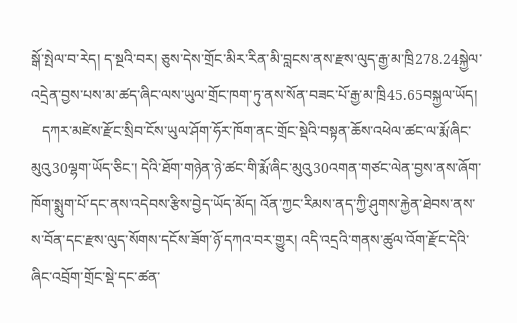སྒོ་སྤེལ་བ་རེད། ད་སྔའི་བར། ཅུས་དེས་གྲོང་མིར་རིན་མི་བླངས་ནས་རྫས་ལུད་རྒྱ་མ་ཁྲི278.24སྐྱེལ་འདྲེན་བྱས་པས་མ་ཚད་ཞིང་ལས་ཡུལ་གྲོང་ཁག་ཏུ་ནས་སོན་བཟང་པོ་རྒྱ་མ་ཁྲི45.65བསྐྱལ་ཡོད།
   དཀར་མཛེས་རྫོང་སྲིབ་ངོས་ཡུལ་ཤོག་ཧོར་ཁོག་ནང་གྲོང་སྡེའི་བསྟན་ཆོས་འཕེལ་ཚང་ལ་རྨོ་ཞིང་མུའུ30ལྷག་ཡོད་ཅིང་། དེའི་ཐོག་གཉེན་ཉེ་ཚང་གི་རྨོ་ཞིང་མུའུ30འགན་གཙང་ལེན་བྱས་ནས་ཞོག་ཁོག་སྨུག་པོ་དང་ནས་འདེབས་རྩིས་བྱེད་ཡོད་མོད། འོན་ཀྱང་རིམས་ནད་ཀྱི་ཤུགས་རྐྱེན་ཐེབས་ནས་ས་བོན་དང་རྫས་ལུད་སོགས་དངོས་ཟོག་ཉོ་དཀའ་བར་གྱུར། འདི་འདྲའི་གནས་ཚུལ་འོག་རྫོང་དེའི་ཞིང་འབྲོག་གྲོང་སྡེ་དང་ཚན་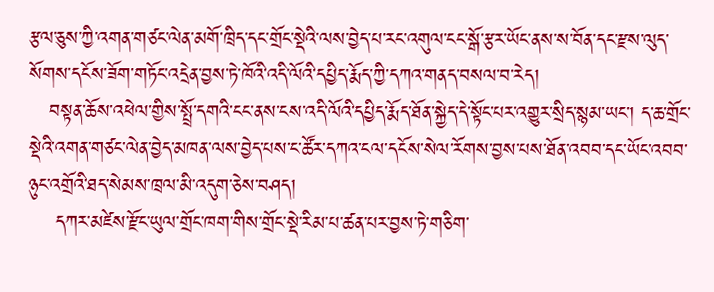རྩལ་ཅུས་ཀྱི་འགན་གཙང་ལེན་མགོ་ཁྲིད་དང་གྲོང་སྡེའི་ལས་བྱེད་པ་རང་འགུལ་ངང་སྒོ་རྩར་ཡོང་ནས་ས་བོན་དང་རྫས་ལུད་སོགས་དངོས་ཟོག་གཏོང་འདྲེན་བྱས་ཏེ་ཁོའི་འདི་ལོའི་དཔྱིད་རྨོད་ཀྱི་དཀའ་གནད་བསལ་བ་རེད།
   བསྟན་ཆོས་འཕེལ་གྱིས་སྤྲོ་དགའི་ངང་ནས་ངས་འདི་ལོའི་དཔྱིད་རྨོད་ཐོན་སྐྱེད་དེ་སྟོང་པར་འགྱུར་སྲིད་སྙམ་ཡང་། ད་ཆ་གྲོང་སྡེའི་འགན་གཙང་ལེན་བྱེད་མཁན་ལས་བྱེད་པས་ང་ཚོར་དཀའ་ངལ་དངོས་སེལ་རོགས་བྱས་པས་ཐོན་འབབ་དང་ཡོང་འབབ་ཉུང་འགྲོའི་ཐད་སེམས་ཁྲལ་མི་འདུག་ཅེས་བཤད།
    དཀར་མཛེས་རྫོང་ཡུལ་གྲོང་ཁག་གིས་གྲོང་སྡེ་རིམ་པ་ཚན་པར་བྱས་ཏེ་གཅིག་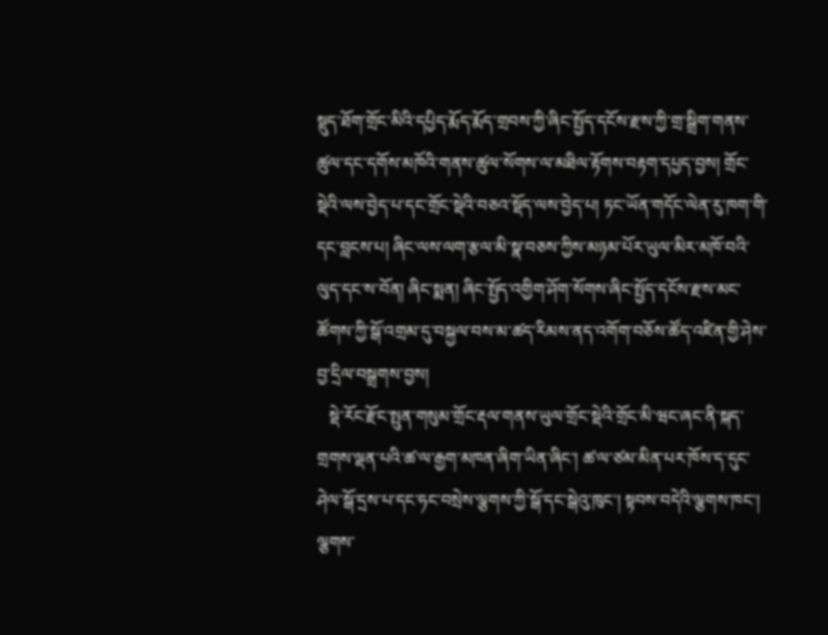སྡུད་ཐོག་གྲོང་མིའི་དཔྱིད་རྨོད་རྨོད་གྲབས་ཀྱི་ཞིང་སྤྱོད་དངོས་རྫས་ཀྱི་གྲ་སྒྲིག་གནས་ཚུལ་དང་དགོས་མཁོའི་གནས་ཚུལ་སོགས་ལ་མཐིལ་རྟོགས་བརྟག་དཔྱད་བྱས། གྲོང་སྡེའི་ལས་བྱེད་པ་དང་གྲོང་སྡེའི་བཅའ་སྡོད་ལས་བྱེད་པ། ཏང་ཡོན་གདོང་ལེན་རུ་ཁག་གི་དང་བླངས་པ། ཞིང་ལས་ལག་རྩལ་མི་སྣ་བཅས་ཀྱིས་མཉམ་པོར་ཡུལ་མིར་མཁོ་བའི་ལུད་དང་ས་བོན། ཞིང་སྨན། ཞིང་སྤྱོད་འགྱིག་ཤོག་སོགས་ཞིང་སྤྱོད་དངོས་རྫས་མང་ཚོགས་ཀྱི་སྒོ་འགྲམ་དུ་བསྐྱལ་བས་མ་ཚད་རིམས་ནད་འགོག་བཅོས་ཚོད་འཛིན་གྱི་ཤེས་བྱ་དྲིལ་བསྒྲགས་བྱས།
   སྡེ་རོང་རྫོང་སྤུན་གསུམ་གྲོང་རྡལ་གནས་ཡུལ་གྲོང་སྡེའི་གྲོང་མི་ཝང་ཞང་ནི་སྐད་གྲགས་ལྡན་པའི་ཚ་ལ་རྒྱག་མཁན་ཞིག་ཡིན་ཞིང་། ཚ་ལ་ཙམ་མིན་པར་ཁོས་ད་དུང་ཤེལ་སྒོ་དྲས་པ་དང་ཧང་བསྲེས་ལྕགས་ཀྱི་སྒོ་དང་སྒེའུ་ཁུང་། སྟབས་བདེའི་ལྕགས་ཁང་། ལྕགས་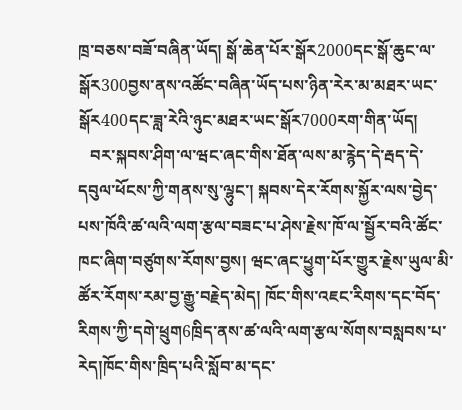ཁྲ་བཅས་བཟོ་བཞིན་ཡོད། སྒོ་ཆེན་པོར་སྒོར2000དང་སྒོ་ཆུང་ལ་སྒོར300བྱས་ནས་འཚོང་བཞིན་ཡོད་པས་ཉིན་རེར་མ་མཐར་ཡང་སྒོར400དང་ཟླ་རེའི་ཉུང་མཐར་ཡང་སྒོར7000རག་གིན་ཡོད།
   བར་སྐབས་ཤིག་ལ་ཝང་ཞང་གིས་ཐོན་ལས་མ་རྙེད་དེ་རྦད་དེ་དབུལ་ཕོངས་ཀྱི་གནས་སུ་ལྷུང་། སྐབས་དེར་རོགས་སྐྱོར་ལས་བྱེད་པས་ཁོའི་ཚ་ལའི་ལག་རྩལ་བཟང་པ་ཤེས་རྗེས་ཁོ་ལ་སྦྱོར་བའི་ཚོང་ཁང་ཞིག་བཙུགས་རོགས་བྱས། ཝང་ཞང་ཕྱུག་པོར་གྱུར་རྗེས་ཡུལ་མི་ཚོར་རོགས་རམ་བྱ་རྒྱུ་བརྗེད་མེད། ཁོང་གིས་འཇང་རིགས་དང་བོད་རིགས་ཀྱི་དགེ་ཕྲུག6ཁྲིད་ནས་ཚ་ལའི་ལག་རྩལ་སོགས་བསླབས་པ་རེད།ཁོང་གིས་ཁྲིད་པའི་སློབ་མ་དང་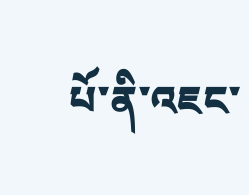པོ་ནི་འཇང་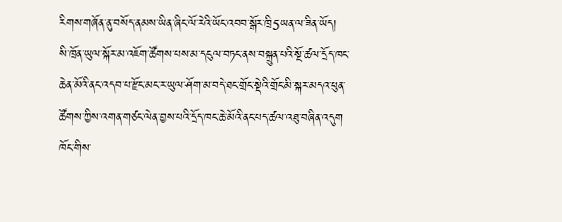རིགས་གཞོན་ནུ་བསོད་ནམས་ཡིན་ཞིང་ལོ་རེའི་ཡོང་འབབ་སྒོར་ཁྲི5ཡན་ལ་ཟིན་ཡོད།
སི་ཁྲོན་ཡུལ་སྐོར་མ་འཇོག་ཚོགས་པས་མ་དངུལ་བཏང་ནས་བསྐྲུན་པའི་སྔོ་ཚལ་དྲོད་ཁང་ཆེན་མོའི་ནང་འདབ་པ་རྫོང་མང་ར་ཡུལ་ཤོག་མ་བདེ་ཐང་གྲོང་སྡེའི་གྲོང་མི་སྐར་མདའ་ཕུན་ཚོགས་ཀྱིས་འགན་གཙང་ལེན་བྱས་པའི་དྲོད་ཁང་ཆེ་མོའི་ནང་པད་ཚལ་འཐུ་བཞིན་འདུག ཁོང་གིས་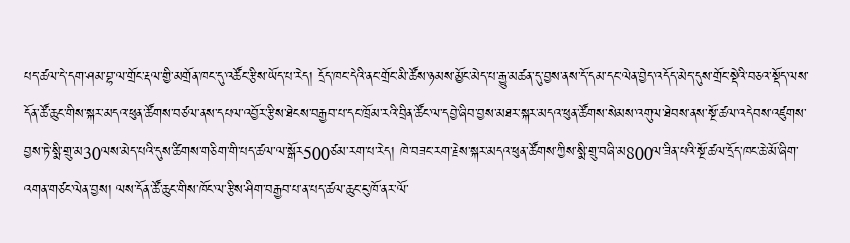པད་ཚལ་དེ་དག་ཤམ་བྷ་ལ་གྲོང་རྡལ་གྱི་མགྲོན་ཁང་དུ་འཚོང་རྩིས་ཡོད་པ་རེད། དྲོད་ཁང་དེའི་ནང་གྲོང་མི་ཚོས་ཉམས་མྱོང་མེད་པ་རྒྱུ་མཚན་དུ་བྱས་ནས་དོ་དམ་དང་ལེན་བྱེད་འདོད་མེད་དུས་གྲོང་སྡེའི་བཅའ་སྡོད་ལས་དོན་ཚོ་ཆུང་གིས་སྐར་མདའ་ཕུན་ཚོགས་བཙལ་ནས་དཔལ་འབྱོར་རྩིས་ཐེངས་བརྒྱབ་པ་དང་ཁྲོམ་རའི་བྲིན་ཚོང་ལ་དབྱེ་ཞིབ་བྱས་མཐར་སྐར་མདའ་ཕུན་ཚོགས་སེམས་འགུལ་ཐེབས་ནས་སྔོ་ཚལ་འདེབས་འཛུགས་བྱས་ཏེ་སྨི་གྲུ་མ30ལས་མེད་པའི་དུས་ཚིགས་གཅིག་གི་པད་ཚལ་ལ་སྒོར500ཙམ་རག་པ་རེད། ཁེ་བཟང་རག་རྗེས་སྐར་མདའ་ཕུན་ཚོགས་ཀྱིས་སྨི་གྲུ་བཞི་མ800ལ་ཟིན་པའི་སྔོ་ཚལ་དྲོད་ཁང་ཆེ་མོ་ཞིག་འགན་གཙང་ལེན་བྱས། ལས་དོན་ཚོ་ཆུང་གིས་ཁོང་ལ་རྩིས་ཤིག་བརྒྱབ་པ་ན་པད་ཚལ་ཆུང་ངུ་ཁོ་ནར་ལོ་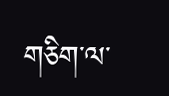གཅིག་ལ་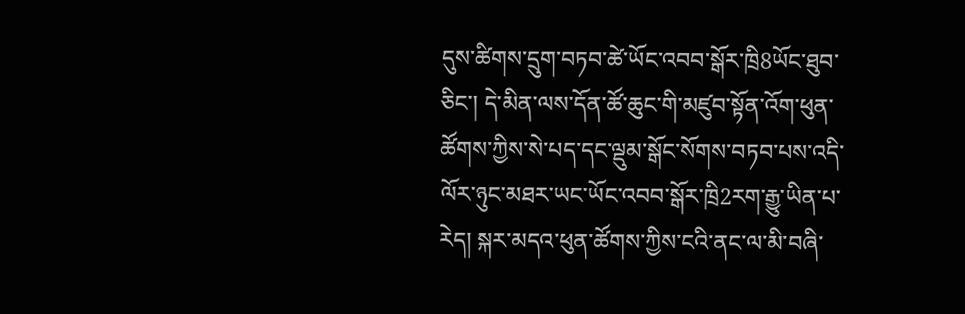དུས་ཚིགས་དྲུག་བཏབ་ཚེ་ཡོང་འབབ་སྒོར་ཁྲི8ཡོང་ཐུབ་ཅིང་། དེ་མིན་ལས་དོན་ཚོ་ཆུང་གི་མཛུབ་སྟོན་འོག་ཕུན་ཚོགས་ཀྱིས་སེ་པད་དང་ལྡུམ་སྒོང་སོགས་བཏབ་པས་འདི་ལོར་ཉུང་མཐར་ཡང་ཡོང་འབབ་སྒོར་ཁྲི2རག་རྒྱུ་ཡིན་པ་རེད། སྐར་མདའ་ཕུན་ཚོགས་ཀྱིས་ངའི་ནང་ལ་མི་བཞི་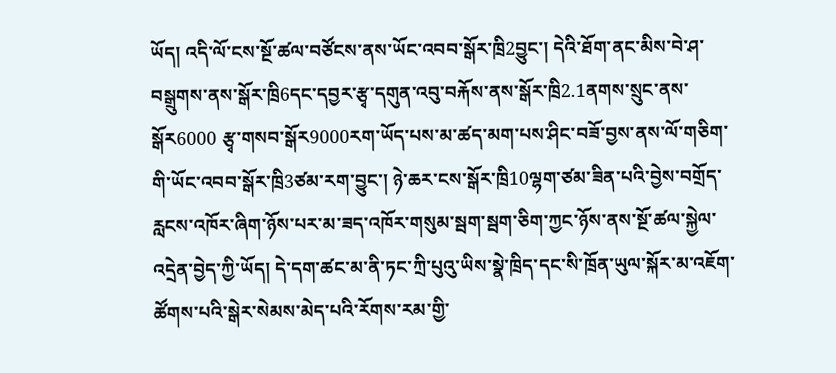ཡོད། འདི་ལོ་ངས་སྔོ་ཚལ་བཙོངས་ནས་ཡོང་འབབ་སྒོར་ཁྲི2བྱུང་། དེའི་ཐོག་ནང་མིས་བེ་ཤ་བསྒྲུགས་ནས་སྒོར་ཁྲི6དང་དབྱར་རྩྭ་དགུན་འབུ་བརྐོས་ནས་སྒོར་ཁྲི2.1ནགས་སྲུང་ནས་སྒོར6000 རྩྭ་གསབ་སྒོར9000རག་ཡོད་པས་མ་ཚད་མག་པས་ཤིང་བཟོ་བྱས་ནས་ལོ་གཅིག་གི་ཡོང་འབབ་སྒོར་ཁྲི3ཙམ་རག་བྱུང་། ཉེ་ཆར་ངས་སྒོར་ཁྲི10ལྷག་ཙམ་ཟིན་པའི་བྱེས་བགྲོད་རླངས་འཁོར་ཞིག་ཉོས་པར་མ་ཟད་འཁོར་གསུམ་སྦག་སྦག་ཅིག་ཀྱང་ཉོས་ནས་སྔོ་ཚལ་སྐྱེལ་འདྲེན་བྱེད་ཀྱི་ཡོད། དེ་དག་ཚང་མ་ནི་ཏང་ཀྲི་པུའུ་ཡིས་སྣེ་ཁྲིད་དང་སི་ཁྲོན་ཡུལ་སྐོར་མ་འཇོག་ཚོགས་པའི་སྒེར་སེམས་མེད་པའི་རོགས་རམ་གྱི་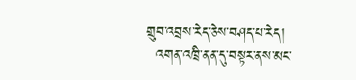གྲུབ་འབྲས་རེད་ཅེས་བཤད་པ་རེད།
  འགན་འཁྲི་ནན་དུ་བསྟར་ནས་མང་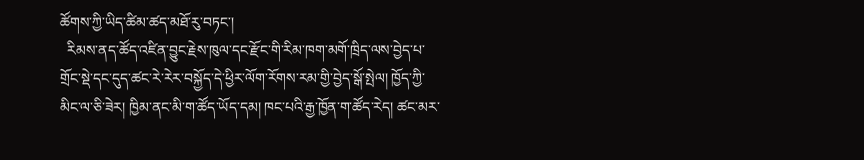ཚོགས་ཀྱི་ཡིད་ཚིམ་ཚད་མཐོ་རུ་བཏང་།
  རིམས་ནད་ཚོད་འཛིན་བྱུང་རྗེས་ཁུལ་དང་རྫོང་གི་རིམ་ཁག་མགོ་ཁྲིད་ལས་བྱེད་པ་གྲོང་སྡེ་དང་དུད་ཚང་རེ་རེར་བསྐྱོད་དེ་ཕྱིར་ལོག་རོགས་རམ་གྱི་བྱེད་སྒོ་སྤེལ། ཁྱོད་ཀྱི་མིང་ལ་ཅི་ཟེར། ཁྱིམ་ནང་མི་ག་ཚོད་ཡོད་དམ། ཁང་པའི་རྒྱ་ཁྱོན་ག་ཚོད་རེད། ཚང་མར་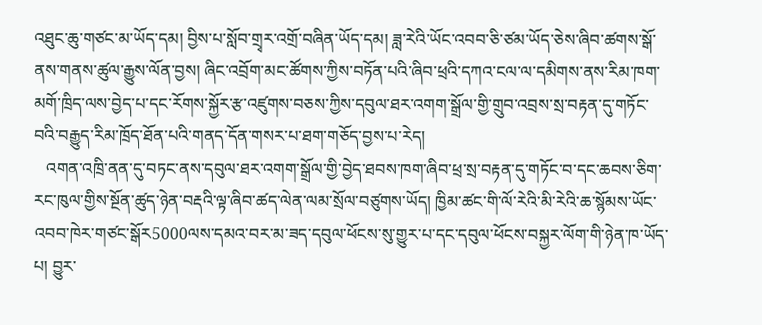འཐུང་ཆུ་གཙང་མ་ཡོད་དམ། བྱིས་པ་སློབ་གྲྭར་འགྲོ་བཞིན་ཡོད་དམ། ཟླ་རེའི་ཡོང་འབབ་ཅི་ཙམ་ཡོད་ཅེས་ཞིབ་ཚགས་སྒོ་ནས་གནས་ཚུལ་རྒྱུས་ལོན་བྱས། ཞིང་འབྲོག་མང་ཚོགས་ཀྱིས་བཏོན་པའི་ཞིབ་ཕྲའི་དཀའ་ངལ་ལ་དམིགས་ནས་རིམ་ཁག་མགོ་ཁྲིད་ལས་བྱེད་པ་དང་རོགས་སྐྱོར་རྩ་འཛུགས་བཅས་ཀྱིས་དབུལ་ཐར་འགག་སྒྲོལ་གྱི་གྲུབ་འབྲས་སྲ་བརྟན་དུ་གཏོང་བའི་བརྒྱུད་རིམ་ཁྲོད་ཐོན་པའི་གནད་དོན་གསར་པ་ཐག་གཅོད་བྱས་པ་རེད།
   འགན་འཁྲི་ནན་དུ་བཏང་ནས་དབུལ་ཐར་འགག་སྒྲོལ་གྱི་བྱེད་ཐབས་ཁག་ཞིབ་ཕྲ་སྲ་བརྟན་དུ་གཏོང་བ་དང་ཆབས་ཅིག་རང་ཁུལ་གྱིས་སྔོན་ཚུད་ཉེན་བརྡའི་ལྟ་ཞིབ་ཚད་ལེན་ལམ་སྲོལ་བཙུགས་ཡོད། ཁྱིམ་ཚང་གི་ལོ་རེའི་མི་རེའི་ཆ་སྙོམས་ཡོང་འབབ་ཁེར་གཙང་སྒོར5000ལས་དམའ་བར་མ་ཟད་དབུལ་ཕོངས་སུ་གྱུར་པ་དང་དབུལ་ཕོངས་བསྐྱར་ལོག་གི་ཉེན་ཁ་ཡོད་པ། བྱུར་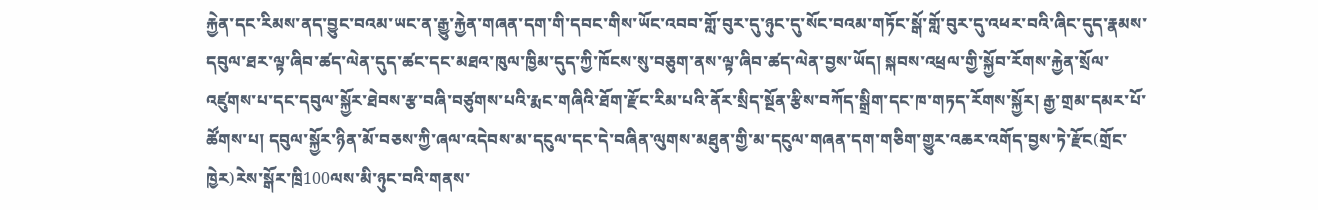རྐྱེན་དང་རིམས་ནད་བྱུང་བའམ་ཡང་ན་རྒྱུ་རྐྱེན་གཞན་དག་གི་དབང་གིས་ཡོང་འབབ་གློ་བུར་དུ་ཉུང་དུ་སོང་བའམ་གཏོང་སྒོ་གློ་བུར་དུ་འཕར་བའི་ཞིང་དུད་རྣམས་དབུལ་ཐར་ལྟ་ཞིབ་ཚད་ལེན་དུད་ཚང་དང་མཐའ་ཁུལ་ཁྱིམ་དུད་ཀྱི་ཁོངས་སུ་བཅུག་ནས་ལྟ་ཞིབ་ཚད་ལེན་བྱས་ཡོད། སྐབས་འཕྲལ་གྱི་སྐྱོབ་རོགས་རྐྱེན་སྲོལ་འཛུགས་པ་དང་དབུལ་སྐྱོར་ཐེབས་རྩ་བཞི་བཙུགས་པའི་རྨང་གཞིའི་ཐོག་རྫོང་རིམ་པའི་ནོར་སྲིད་སྔོན་རྩིས་བཀོད་སྒྲིག་དང་ཁ་གཏད་རོགས་སྐྱོར། རྒྱ་གྲམ་དམར་པོ་ཚོགས་པ། དབུལ་སྐྱོར་ཉིན་མོ་བཅས་ཀྱི་ཞལ་འདེབས་མ་དངུལ་དང་དེ་བཞིན་ལུགས་མཐུན་གྱི་མ་དངུལ་གཞན་དག་གཅིག་གྱུར་འཆར་འགོད་བྱས་ཏེ་རྫོང(གྲོང་ཁྱེར)རེས་སྒོར་ཁྲི100ལས་མི་ཉུང་བའི་གནས་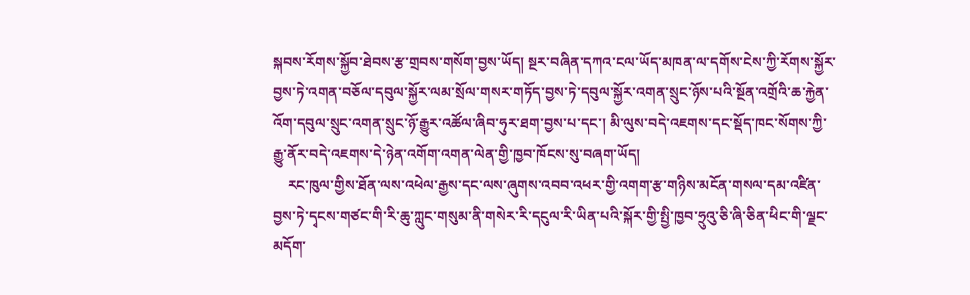སྐབས་རོགས་སྐྱོབ་ཐེབས་རྩ་གྲབས་གསོག་བྱས་ཡོད། སྔར་བཞིན་དཀའ་ངལ་ཡོད་མཁན་ལ་དགོས་ངེས་ཀྱི་རོགས་སྐྱོར་བྱས་ཏེ་འགན་བཅོལ་དབུལ་སྐྱོར་ལམ་སྲོལ་གསར་གཏོད་བྱས་ཏེ་དབུལ་སྐྱོར་འགན་སྲུང་ཉོས་པའི་སྔོན་འགྲོའི་ཆ་རྐྱེན་འོག་དབུལ་སྲུང་འགན་སྲུང་ཉོ་རྒྱུར་འཚོལ་ཞིབ་ཧུར་ཐག་བྱས་པ་དང་། མི་ལུས་བདེ་འཇགས་དང་སྡོད་ཁང་སོགས་ཀྱི་རྒྱུ་ནོར་བདེ་འཇགས་དེ་ཉེན་འགོག་འགན་ལེན་གྱི་ཁྱབ་ཁོངས་སུ་བཞག་ཡོད།
    རང་ཁུལ་གྱིས་ཐོན་ལས་འཕེལ་རྒྱས་དང་ལས་ཞུགས་འབབ་འཕར་གྱི་འགག་རྩ་གཉིས་མངོན་གསལ་དམ་འཛིན་བྱས་ཏེ་དྭངས་གཙང་གི་རི་ཆུ་ཀླུང་གསུམ་ནི་གསེར་རི་དངུལ་རི་ཡིན་པའི་སྐོར་གྱི་སྤྱི་ཁྱབ་ཧྲུའུ་ཅི་ཞི་ཅིན་ཕིང་གི་ལྗང་མདོག་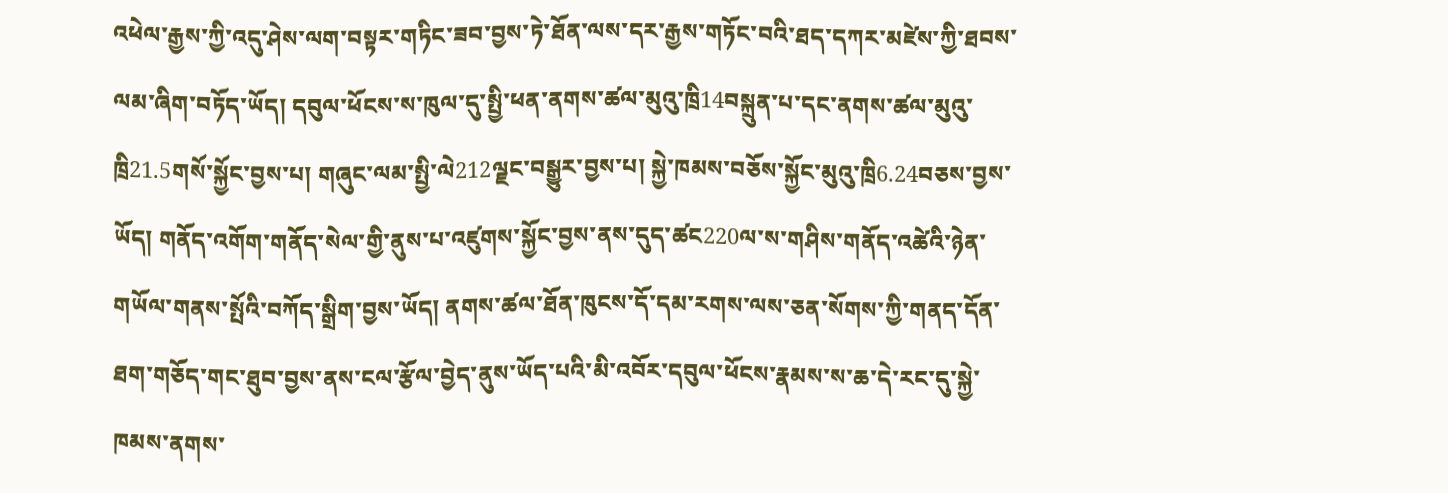འཕེལ་རྒྱས་ཀྱི་འདུ་ཤེས་ལག་བསྟར་གཏིང་ཟབ་བྱས་ཏེ་ཐོན་ལས་དར་རྒྱས་གཏོང་བའི་ཐད་དཀར་མཛེས་ཀྱི་ཐབས་ལམ་ཞིག་བཏོད་ཡོད། དབུལ་ཕོངས་ས་ཁུལ་དུ་སྤྱི་ཕན་ནགས་ཚལ་མུའུ་ཁྲི14བསྐྲུན་པ་དང་ནགས་ཚལ་མུའུ་ཁྲི21.5གསོ་སྐྱོང་བྱས་པ། གཞུང་ལམ་སྤྱི་ལེ212ལྗང་བསྒྱུར་བྱས་པ། སྐྱེ་ཁམས་བཅོས་སྐྱོང་མུའུ་ཁྲི6.24བཅས་བྱས་ཡོད། གནོད་འགོག་གནོད་སེལ་གྱི་ནུས་པ་འཛུགས་སྐྱོང་བྱས་ནས་དུད་ཚང220ལ་ས་གཤིས་གནོད་འཚེའི་ཉེན་གཡོལ་གནས་སྤོའི་བཀོད་སྒྲིག་བྱས་ཡོད། ནགས་ཚལ་ཐོན་ཁུངས་དོ་དམ་རགས་ལས་ཅན་སོགས་ཀྱི་གནད་དོན་ཐག་གཅོད་གང་ཐུབ་བྱས་ནས་ངལ་རྩོལ་བྱེད་ནུས་ཡོད་པའི་མི་འབོར་དབུལ་ཕོངས་རྣམས་ས་ཆ་དེ་རང་དུ་སྐྱེ་ཁམས་ནགས་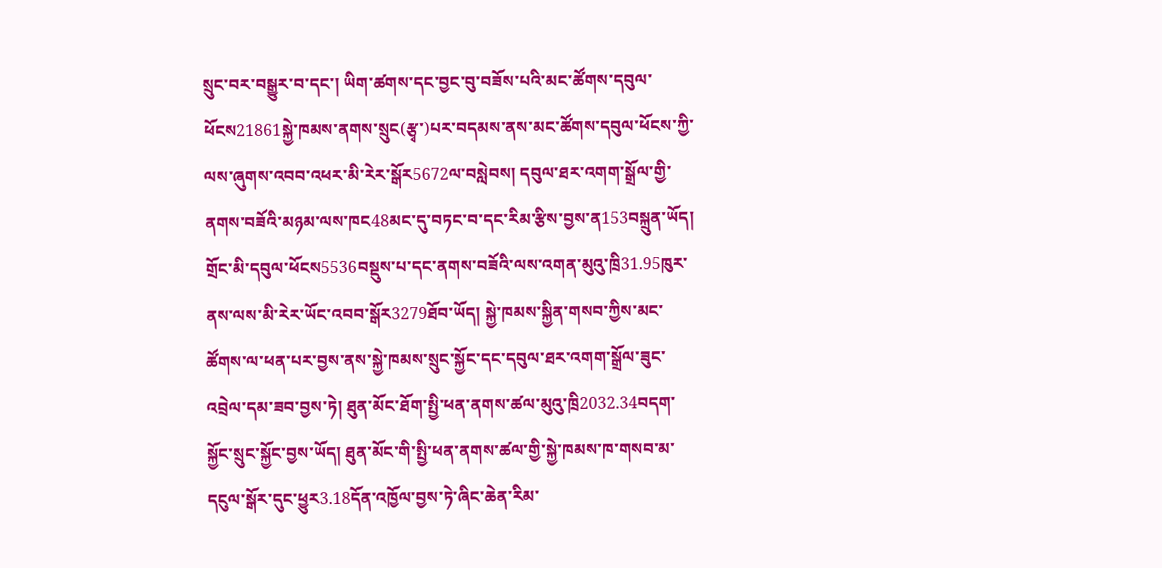སྲུང་བར་བསྒྱུར་བ་དང་། ཡིག་ཚགས་དང་བྱང་བུ་བཟོས་པའི་མང་ཚོགས་དབུལ་ཕོངས21861སྐྱེ་ཁམས་ནགས་སྲུང(རྩྭ་)པར་བདམས་ནས་མང་ཚོགས་དབུལ་ཕོངས་ཀྱི་ལས་ཞུགས་འབབ་འཕར་མི་རེར་སྒོར5672ལ་བསླེབས། དབུལ་ཐར་འགག་སྒྲོལ་གྱི་ནགས་བཟོའི་མཉམ་ལས་ཁང48མང་དུ་བཏང་བ་དང་རིམ་རྩིས་བྱས་ན153བསྐྲུན་ཡོད། གྲོང་མི་དབུལ་ཕོངས5536བསྡུས་པ་དང་ནགས་བཟོའི་ལས་འགན་མུའུ་ཁྲི31.95ཁུར་ནས་ལས་མི་རེར་ཡོང་འབབ་སྒོར3279ཐོབ་ཡོད། སྐྱེ་ཁམས་སྐྱིན་གསབ་ཀྱིས་མང་ཚོགས་ལ་ཕན་པར་བྱས་ནས་སྐྱེ་ཁམས་སྲུང་སྐྱོང་དང་དབུལ་ཐར་འགག་སྒྲོལ་ཟུང་འབྲེལ་དམ་ཟབ་བྱས་ཏེ། ཐུན་མོང་ཐོག་སྤྱི་ཕན་ནགས་ཚལ་མུའུ་ཁྲི2032.34བདག་སྐྱོང་སྲུང་སྐྱོང་བྱས་ཡོད། ཐུན་མོང་གི་སྤྱི་ཕན་ནགས་ཚལ་གྱི་སྐྱེ་ཁམས་ཁ་གསབ་མ་དངུལ་སྒོར་དུང་ཕྱུར3.18དོན་འཁྱོལ་བྱས་ཏེ་ཞིང་ཆེན་རིམ་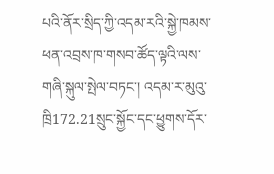པའི་ནོར་སྲིད་ཀྱི་འདམ་རའི་སྐྱེ་ཁམས་ཕན་འབྲས་ཁ་གསབ་ཚོད་ལྟའི་ལས་གཞི་སྐུལ་སྤེལ་བཏང་། འདམ་ར་མུའུ་ཁྲི172.21སྲུང་སྐྱོང་དང་ཕྱུགས་དོར་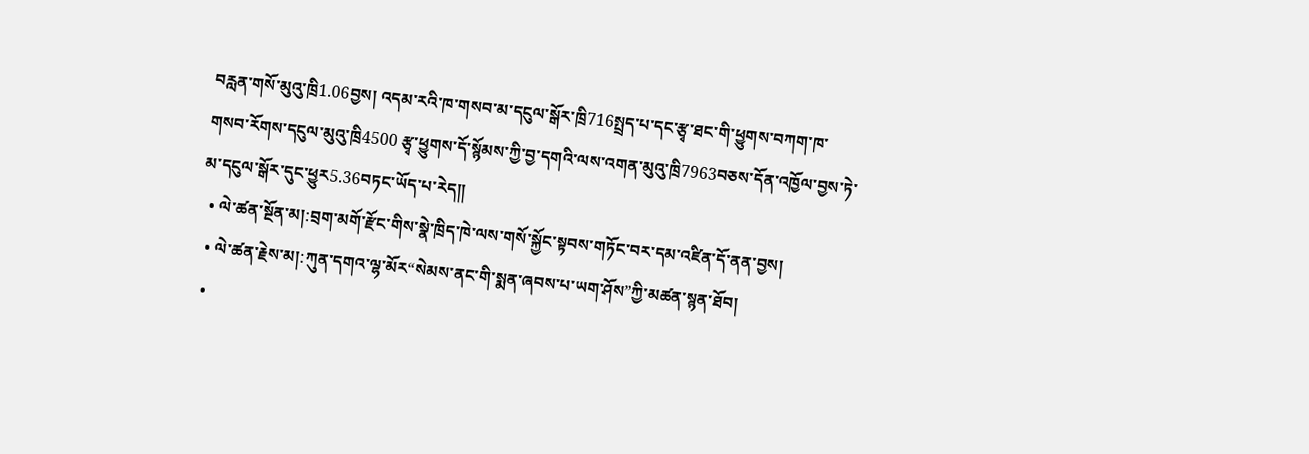བརླན་གསོ་མུའུ་ཁྲི1.06བྱས། འདམ་རའི་ཁ་གསབ་མ་དངུལ་སྒོར་ཁྲི716སྤྲད་པ་དང་རྩྭ་ཐང་གི་ཕྱུགས་བཀག་ཁ་གསབ་རོགས་དངུལ་མུའུ་ཁྲི4500 རྩྭ་ཕྱུགས་དོ་སྙོམས་ཀྱི་བྱ་དགའི་ལས་འགན་མུའུ་ཁྲི7963བཅས་དོན་འཁྱོལ་བྱས་ཏེ་མ་དངུལ་སྒོར་དུང་ཕྱུར5.36བཏང་ཡོད་པ་རེད།།
  • ལེ་ཚན་སྔོན་མ།:བྲག་མགོ་རྫོང་གིས་སྣེ་ཁྲིད་ཁེ་ལས་གསོ་སྐྱོང་སྟབས་གཏོང་བར་དམ་འཛིན་དོ་ནན་བྱས།
  • ལེ་ཚན་རྗེས་མ།:ཀུན་དགའ་ལྷ་མོར“སེམས་ནང་གི་སྨན་ཞབས་པ་ཡག་ཤོས”ཀྱི་མཚན་སྙན་ཐོབ།
  •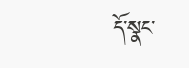དོ་སྣང་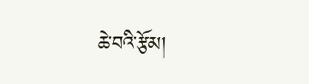ཆེ་བའི་རྩོམ།